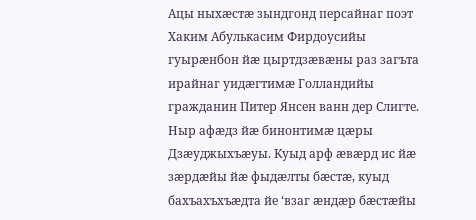Ацы ныхæстæ зындгонд персайнаг поэт Хаким Абулькасим Фирдоусийы гуырæнбон йæ цыртдзæвæны раз загъта ирайнаг уидæгтимæ Голландийы гражданин Питер Янсен ванн дер Слигте. Ныр афæдз йæ бинонтимæ цæры Дзæуджыхъæуы. Куыд арф æвæрд ис йæ зæрдæйы йæ фыдæлты бæстæ, куыд бахъахъхъæдта йе ‘взаг æндæр бæстæйы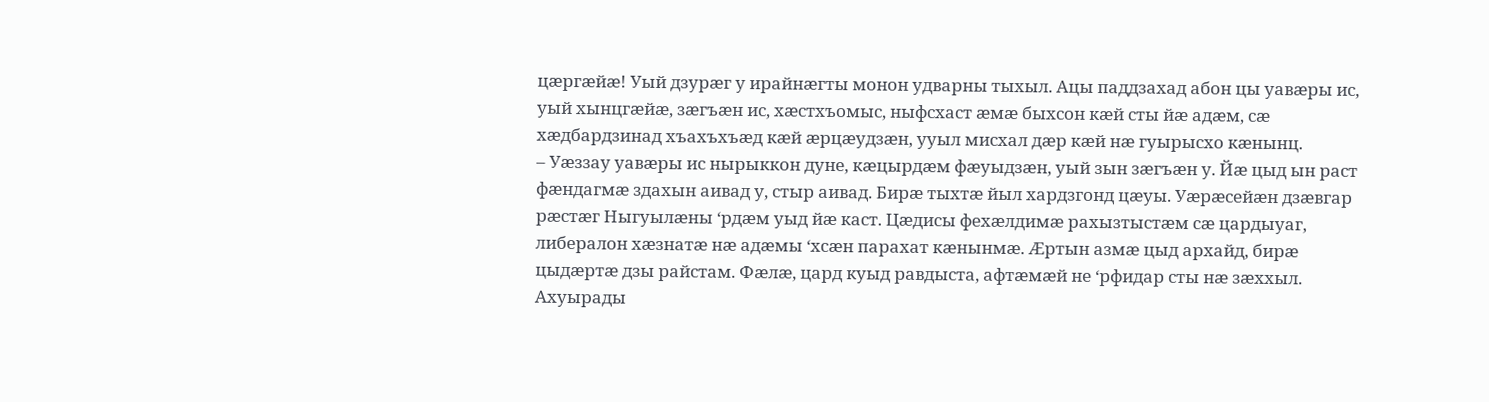цæргæйæ! Уый дзурæг у ирайнæгты монон удварны тыхыл. Ацы паддзахад абон цы уавæры ис, уый хынцгæйæ, зæгъæн ис, хæстхъомыс, ныфсхаст æмæ быхсон кæй сты йæ адæм, сæ хæдбардзинад хъахъхъæд кæй æрцæудзæн, ууыл мисхал дæр кæй нæ гуырысхо кæнынц.
– Уæззау уавæры ис нырыккон дуне, кæцырдæм фæуыдзæн, уый зын зæгъæн у. Йæ цыд ын раст фæндагмæ здахын аивад у, стыр аивад. Бирæ тыхтæ йыл хардзгонд цæуы. Уæрæсейæн дзæвгар рæстæг Ныгуылæны ‘рдæм уыд йæ каст. Цæдисы фехæлдимæ рахызтыстæм сæ цардыуаг, либералон хæзнатæ нæ адæмы ‘хсæн парахат кæнынмæ. Æртын азмæ цыд архайд, бирæ цыдæртæ дзы райстам. Фæлæ, цард куыд равдыста, афтæмæй не ‘рфидар сты нæ зæххыл. Ахуырады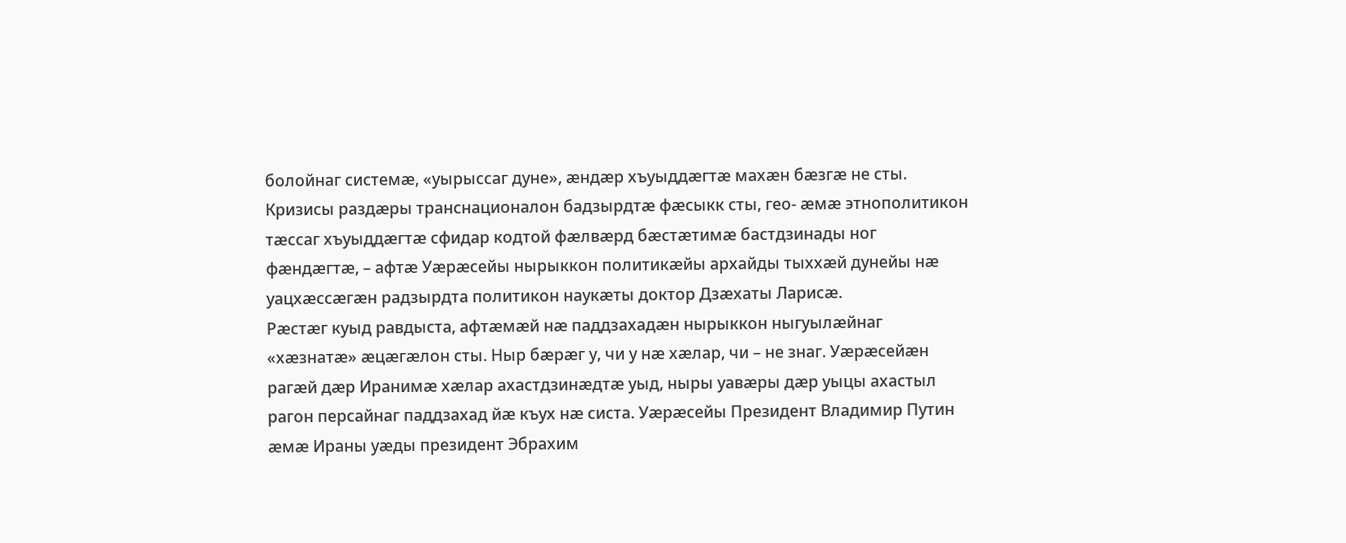болойнаг системæ, «уырыссаг дуне», æндæр хъуыддæгтæ махæн бæзгæ не сты. Кризисы раздæры транснационалон бадзырдтæ фæсыкк сты, гео- æмæ этнополитикон тæссаг хъуыддæгтæ сфидар кодтой фæлвæрд бæстæтимæ бастдзинады ног фæндæгтæ, – афтæ Уæрæсейы нырыккон политикæйы архайды тыххæй дунейы нæ уацхæссæгæн радзырдта политикон наукæты доктор Дзæхаты Ларисæ.
Рæстæг куыд равдыста, афтæмæй нæ паддзахадæн нырыккон ныгуылæйнаг «хæзнатæ» æцæгæлон сты. Ныр бæрæг у, чи у нæ хæлар, чи – не знаг. Уæрæсейæн рагæй дæр Иранимæ хæлар ахастдзинæдтæ уыд, ныры уавæры дæр уыцы ахастыл рагон персайнаг паддзахад йæ къух нæ систа. Уæрæсейы Президент Владимир Путин æмæ Ираны уæды президент Эбрахим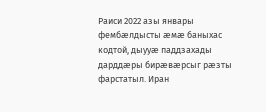Раиси 2022 азы январы фембæлдысты æмæ баныхас кодтой, дыууæ паддзахады дарддæры бирæвæрсыг рæзты фарстатыл. Иран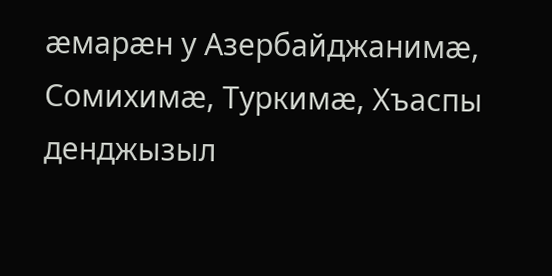æмарæн у Азербайджанимæ, Сомихимæ, Туркимæ, Хъаспы денджызыл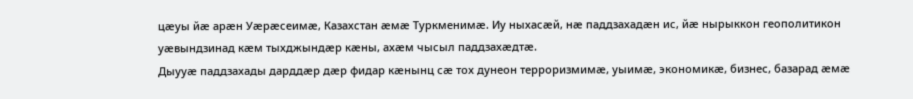цæуы йæ арæн Уæрæсеимæ, Казахстан æмæ Туркменимæ. Иу ныхасæй, нæ паддзахадæн ис, йæ нырыккон геополитикон уæвындзинад кæм тыхджындæр кæны, ахæм чысыл паддзахæдтæ.
Дыууæ паддзахады дарддæр дæр фидар кæнынц сæ тох дунеон терроризмимæ, уыимæ, экономикæ, бизнес, базарад æмæ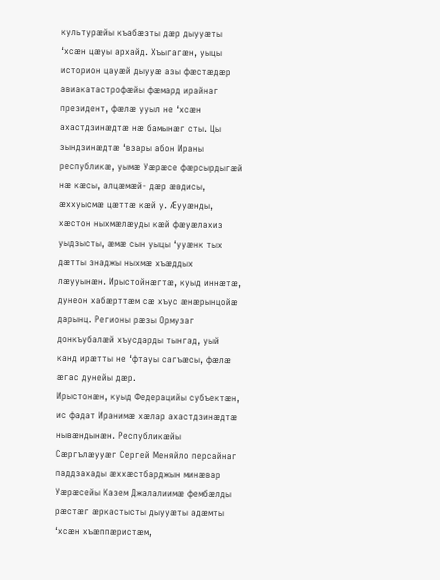культурæйы къабæзты дæр дыууæты ‘хсæн цæуы архайд. Хъыгагæн, уыцы историон цауæй дыууæ азы фæстæдæр авиакатастрофæйы фæмард ирайнаг президент, фæлæ ууыл не ‘хсæн ахастдзинæдтæ нæ бамынæг сты. Цы зындзинæдтæ ‘взары абон Ираны республикæ, уымæ Уæрæсе фæрсырдыгæй нæ кæсы, алцæмæй- дæр æвдисы, æххуысмæ цæттæ кæй у. Æууæнды, хæстон ныхмæлæуды кæй фæуæлахиз уыдзысты, æмæ сын уыцы ‘ууæнк тых дæтты знаджы ныхмæ хъæддых лæууынæн. Ирыстойнæгтæ, куыд иннæтæ, дунеон хабæрттæм сæ хъус æнæрынцойæ дарынц. Регионы рæзы Ормузаг донкъубалæй хъусдарды тынгад, уый канд ирæтты не ‘фтауы сагъæсы, фæлæ æгас дунейы дæр.
Ирыстонæн, куыд Федерацийы субъектæн, ис фадат Иранимæ хæлар ахастдзинæдтæ нывæндынæн. Республикæйы Сæргълæууæг Сергей Меняйло персайнаг паддзахады æххæстбарджын минæвар Уæрæсейы Казем Джалалиимæ фембæлды рæстæг æркастысты дыууæты адæмты ‘хсæн хъæппæристæм,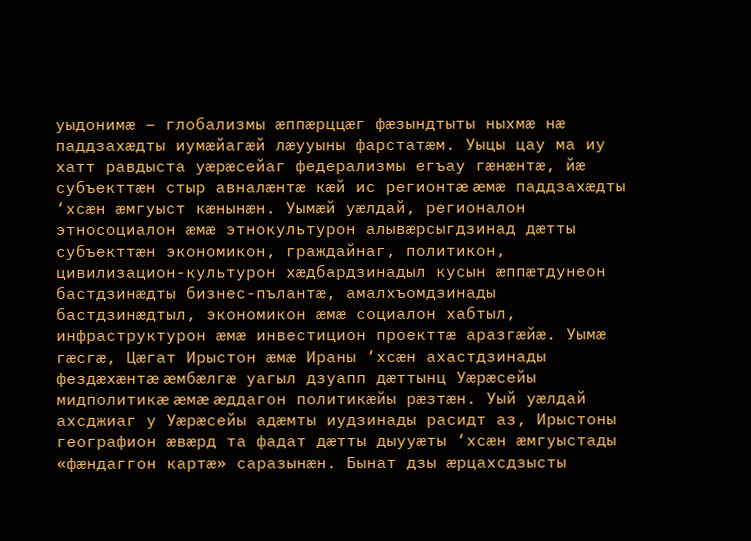уыдонимæ – глобализмы æппæрццæг фæзындтыты ныхмæ нæ паддзахæдты иумæйагæй лæууыны фарстатæм. Уыцы цау ма иу хатт равдыста уæрæсейаг федерализмы егъау гæнæнтæ, йæ субъекттæн стыр авналæнтæ кæй ис регионтæ æмæ паддзахæдты ‘хсæн æмгуыст кæнынæн. Уымæй уæлдай, регионалон этносоциалон æмæ этнокультурон алывæрсыгдзинад дæтты субъекттæн экономикон, граждайнаг, политикон, цивилизацион-культурон хæдбардзинадыл кусын æппæтдунеон бастдзинæдты бизнес-пълантæ, амалхъомдзинады бастдзинæдтыл, экономикон æмæ социалон хабтыл, инфраструктурон æмæ инвестицион проекттæ аразгæйæ. Уымæ гæсгæ, Цæгат Ирыстон æмæ Ираны ‘хсæн ахастдзинады фездæхæнтæ æмбæлгæ уагыл дзуапп дæттынц Уæрæсейы мидполитикæ æмæ æддагон политикæйы рæзтæн. Уый уæлдай ахсджиаг у Уæрæсейы адæмты иудзинады расидт аз, Ирыстоны географион æвæрд та фадат дæтты дыууæты ‘хсæн æмгуыстады «фæндаггон картæ» саразынæн. Бынат дзы æрцахсдзысты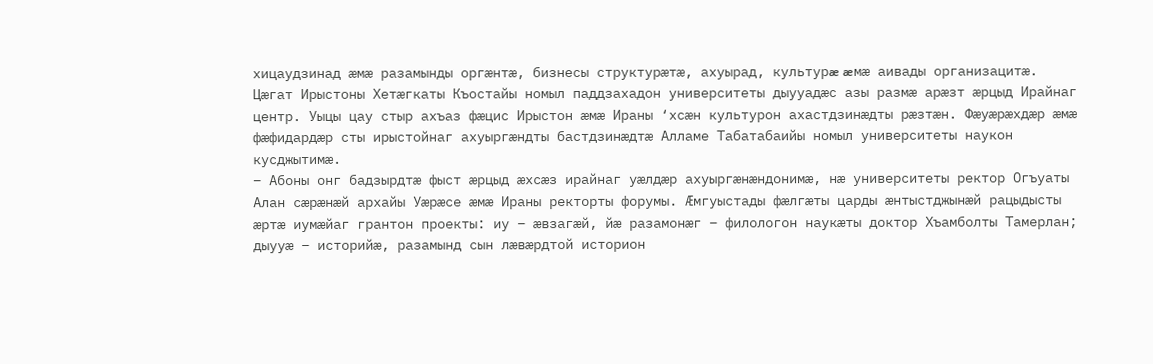хицаудзинад æмæ разамынды оргæнтæ, бизнесы структурæтæ, ахуырад, культурæ æмæ аивады организацитæ.
Цæгат Ирыстоны Хетæгкаты Къостайы номыл паддзахадон университеты дыууадæс азы размæ арæзт æрцыд Ирайнаг центр. Уыцы цау стыр ахъаз фæцис Ирыстон æмæ Ираны ‘хсæн культурон ахастдзинæдты рæзтæн. Фæуæрæхдæр æмæ фæфидардæр сты ирыстойнаг ахуыргæндты бастдзинæдтæ Алламе Табатабаийы номыл университеты наукон кусджытимæ.
– Абоны онг бадзырдтæ фыст æрцыд æхсæз ирайнаг уæлдæр ахуыргæнæндонимæ, нæ университеты ректор Огъуаты Алан сæрæнæй архайы Уæрæсе æмæ Ираны ректорты форумы. Æмгуыстады фæлгæты царды æнтыстджынæй рацыдысты æртæ иумæйаг грантон проекты: иу – æвзагæй, йæ разамонæг – филологон наукæты доктор Хъамболты Тамерлан; дыууæ – историйæ, разамынд сын лæвæрдтой историон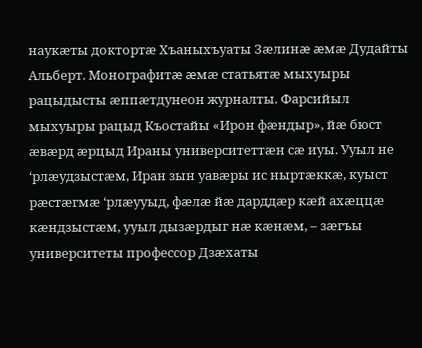наукæты доктортæ Хъаныхъуаты Зæлинæ æмæ Дудайты Альберт. Монографитæ æмæ статьятæ мыхуыры рацыдысты æппæтдунеон журналты. Фарсийыл мыхуыры рацыд Къостайы «Ирон фæндыр», йæ бюст æвæрд æрцыд Ираны университеттæн сæ иуы. Ууыл не ‘рлæудзыстæм, Иран зын уавæры ис ныртæккæ, куыст рæстæгмæ ‘рлæууыд, фæлæ йæ дарддæр кæй ахæццæ кæндзыстæм, ууыл дызæрдыг нæ кæнæм, – зæгъы университеты профессор Дзæхаты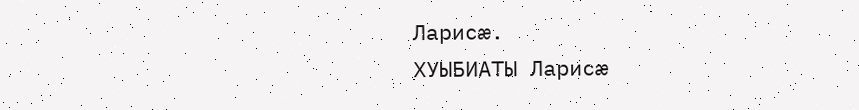Ларисæ.
ХУЫБИАТЫ Ларисæ